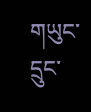གཡུང་དྲུང་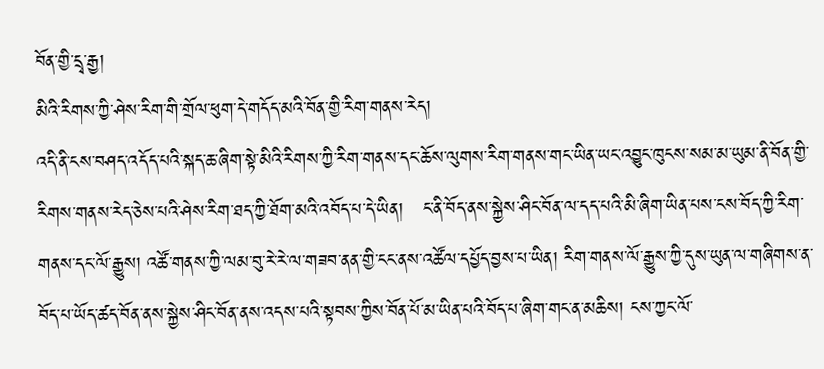བོན་གྱི་དྲྭ་རྒྱ།
མིའི་རིགས་ཀྱི་ཤེས་རིག་གི་གྲོལ་ཕུག་དེ་གདོད་མའི་བོན་གྱི་རིག་གནས་རེད།
འདི་ནི་ངས་བཤད་འདོད་པའི་སྐད་ཆ་ཞིག་སྟེ་མིའི་རིགས་ཀྱི་རིག་གནས་དང་ཆོས་ལུགས་རིག་གནས་གང་ཡིན་ཡང་འབྱུང་ཁུངས་སམ་མ་ཡུམ་ནི་བོན་གྱི་རིགས་གནས་རེད་ཅེས་པའི་ཤེས་རིག་ཐད་ཀྱི་ཐོག་མའི་འབོད་པ་དེ་ཡིན།   ང་ནི་བོད་ནས་སྐྱེས་ཤིང་བོན་ལ་དད་པའི་མི་ཞིག་ཡིན་པས་ངས་བོད་ཀྱི་རིག་གནས་དང་ལོ་རྒྱུས། འཚོ་གནས་ཀྱི་ལམ་བུ་རེ་རེ་ལ་གཟབ་ནན་གྱི་ངང་ནས་འཚོལ་དཔྱོད་བྱས་པ་ཡིན། རིག་གནས་ལོ་རྒྱུས་ཀྱི་དུས་ཡུན་ལ་གཞིགས་ན་བོད་པ་ཡོད་ཚད་བོན་ནས་སྐྱེས་ཤིང་བོན་ནས་འདས་པའི་སྟབས་ཀྱིས་བོན་པོ་མ་ཡིན་པའི་བོད་པ་ཞིག་གང་ན་མཆིས། ངས་ཀྱང་ལོ་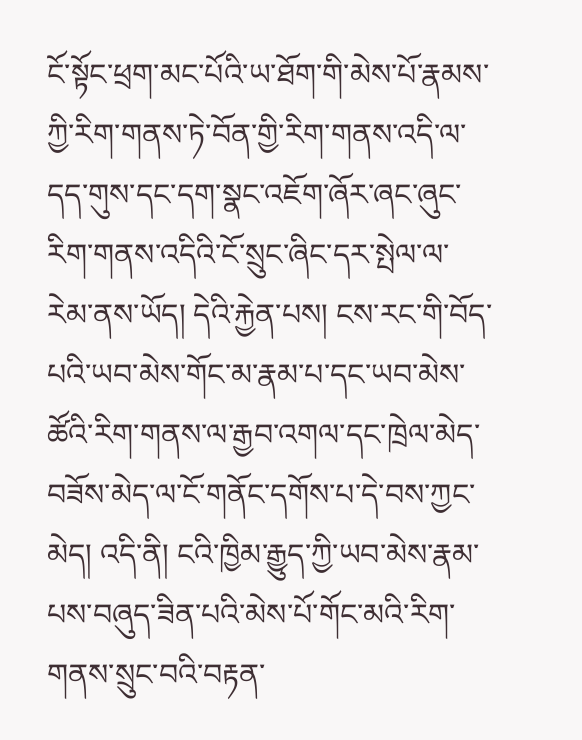ངོ་སྟོང་ཕྲག་མང་པོའི་ཡ་ཐོག་གི་མེས་པོ་རྣམས་ཀྱི་རིག་གནས་ཏེ་བོན་གྱི་རིག་གནས་འདི་ལ་དད་གུས་དང་དག་སྣང་འཇོག་ཞོར་ཞང་ཞུང་རིག་གནས་འདིའི་ངོ་སྲུང་ཞིང་དར་སྤེལ་ལ་རེམ་ནས་ཡོད། དེའི་རྐྱེན་པས། ངས་རང་གི་བོད་པའི་ཡབ་མེས་གོང་མ་རྣམ་པ་དང་ཡབ་མེས་ཚོའི་རིག་གནས་ལ་རྒྱབ་འགལ་དང་ཁྲེལ་མེད་བཟོས་མེད་ལ་ངོ་གནོང་དགོས་པ་དེ་བས་ཀྱང་མེད། འདི་ནི། ངའི་ཁྱིམ་རྒྱུད་ཀྱི་ཡབ་མེས་རྣམ་པས་བཞུད་ཟིན་པའི་མེས་པོ་གོང་མའི་རིག་གནས་སྲུང་བའི་བརྟན་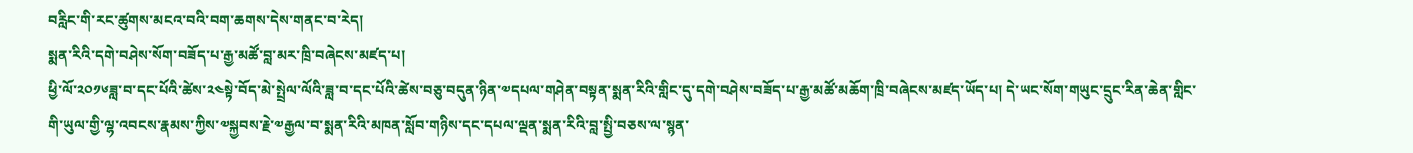བརླིང་གི་རང་ཚུགས་མངའ་བའི་བག་ཆགས་དེས་གནང་བ་རེད།
སྨན་རིའི་དགེ་བཤེས་སོག་བཟོད་པ་རྒྱ་མཚོ་བླ་མར་ཁྲི་བཞེངས་མཛད་པ།
ཕྱི་ལོ་༢༠༡༦ཟླ་བ་དང་པོའི་ཚེས་༢༤སྟེ་བོད་མེ་སྤྲེལ་ལོའི་ཟླ་བ་དང་པོའི་ཚེས་བཅུ་བདུན་ཉིན་༧དཔལ་གཤེན་བསྟན་སྨན་རིའི་གླིང་དུ་དགེ་བཤེས་བཟོད་པ་རྒྱ་མཚོ་མཆོག་ཁྲི་བཞེངས་མཛད་ཡོད་པ། དེ་ཡང་སོག་གཡུང་དྲུང་རིན་ཆེན་གླིང་གི་ཡུལ་གྱི་ལྷ་འབངས་རྣམས་ཀྱིས་༧སྐྱབས་རྗེ་༧རྒྱལ་བ་སྨན་རིའི་མཁན་སློབ་གཉིས་དང་དཔལ་ལྡན་སྨན་རིའི་བླ་སྤྱི་བཅས་ལ་སྙན་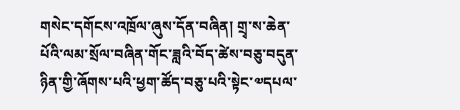གསེང་དགོངས་འཁྲོལ་ཞུས་དོན་བཞིན། གྲྭ་ས་ཆེན་པོའི་ལམ་སྲོལ་བཞིན་གོང་ཟླའི་བོད་ཚེས་བཅུ་བདུན་ཉིན་གྱི་ཞོགས་པའི་ཕྱག་ཚོད་བཅུ་པའི་སྟེང་༧དཔལ་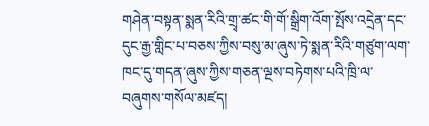གཤེན་བསྟན་སྨན་རིའི་གྲྭ་ཚང་གི་གོ་སྒྲིག་འོག་སྤོས་འདྲེན་དང་དུང་རྒྱ་གླིང་པ་བཅས་ཀྱིས་བསུ་མ་ཞུས་ཏེ་སྨན་རིའི་གཙུག་ལག་ཁང་དུ་གདན་ཞུས་ཀྱིས་གཅན་ལྔས་བཏེགས་པའི་ཁྲི་ལ་བཞུགས་གསོལ་མཛད།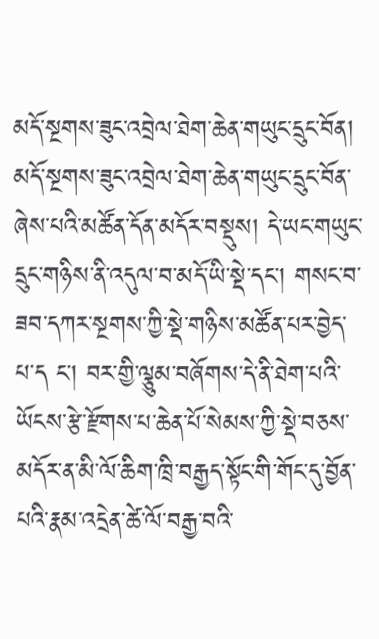མདོ་སྔགས་ཟུང་འབྲེལ་ཐེག་ཆེན་གཡུང་དྲུང་བོན།
མདོ་སྔགས་ཟུང་འབྲེལ་ཐེག་ཆེན་གཡུང་དྲུང་བོན་ཞེས་པའི་མཚོན་དོན་མདོར་བསྡུས། དེ་ཡང་གཡུང་དྲུང་གཉིས་ནི་འདུལ་བ་མདོ་ཡི་སྡེ་དང་། གསང་བ་ཟབ་དཀར་སྔགས་ཀྱི་སྡེ་གཉིས་མཚོན་པར་བྱེད་པ་ད ང་། བར་གྱི་ལྕུམ་བཞོགས་དེ་ནི་ཐེག་པའི་ཡོངས་རྩེ་རྫོགས་པ་ཆེན་པོ་སེམས་ཀྱི་སྡེ་བཅས་མདོར་ན་མི་ལོ་ཆིག་ཁྲི་བརྒྱད་སྟོང་གི་གོང་དུ་བྱོན་པའི་རྣམ་འདྲེན་ཚེ་ལོ་བརྒྱ་བའི་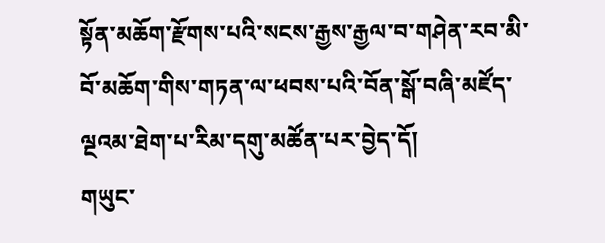སྟོན་མཆོག་རྫོགས་པའི་སངས་རྒྱས་རྒྱལ་བ་གཤེན་རབ་མི་བོ་མཆོག་གིས་གཏན་ལ་ཕབས་པའི་བོན་སྒོ་བཞི་མཛོད་ལྔའམ་ཐེག་པ་རིམ་དགུ་མཚོན་པར་བྱེད་དོ།
གཡུང་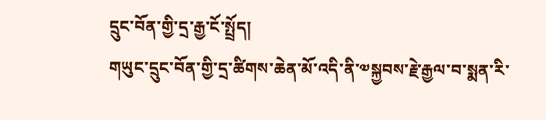དྲུང་བོན་གྱི་དྲ་རྒྱ་ངོ་སྤྲོད།
གཡུང་དྲུང་བོན་གྱི་དྲ་ཚིགས་ཆེན་མོ་འདི་ནི་༧སྐྱབས་རྗེ་རྒྱལ་བ་སྨན་རི་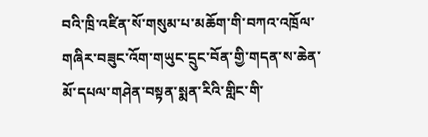བའི་ཁྲི་འཛིན་སོ་གསུམ་པ་མཆོག་གི་བཀའ་འཁྲོལ་གཞིར་བཟུང་འོག་གཡུང་དྲུང་བོན་གྱི་གདན་ས་ཆེན་མོ་དཔལ་གཤེན་བསྟན་སྨན་རིའི་གླིང་གི་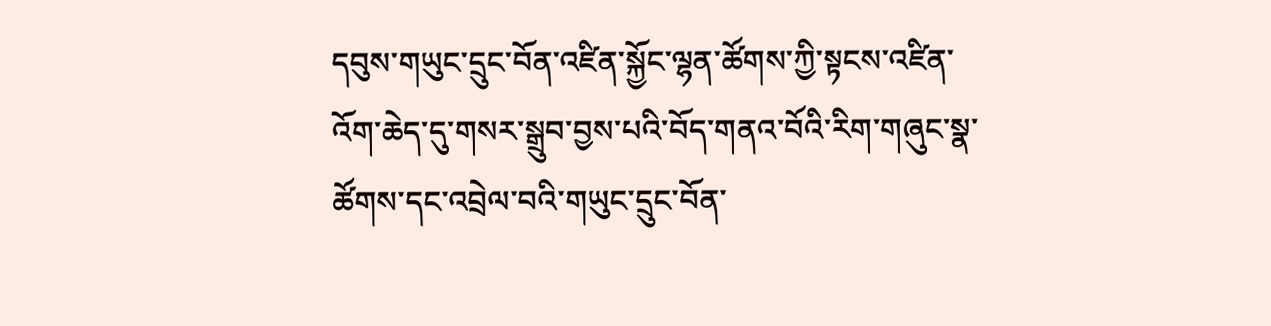དབུས་གཡུང་དྲུང་བོན་འཛིན་སྐྱོང་ལྷན་ཚོགས་ཀྱི་སྟངས་འཛིན་འོག་ཆེད་དུ་གསར་སྒྲུབ་བྱས་པའི་བོད་གནའ་བོའི་རིག་གཞུང་སྣ་ཚོགས་དང་འབྲེལ་བའི་གཡུང་དྲུང་བོན་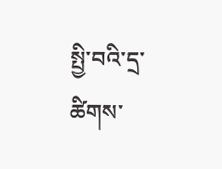སྤྱི་བའི་དྲ་ཚིགས་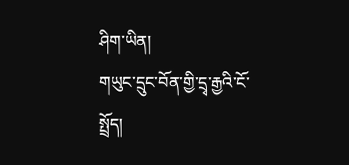ཤིག་ཡིན།
གཡུང་དྲུང་བོན་གྱི་དྲྭ་རྒྱའི་ངོ་སྤྲོད།